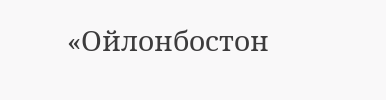«Ойлонбостон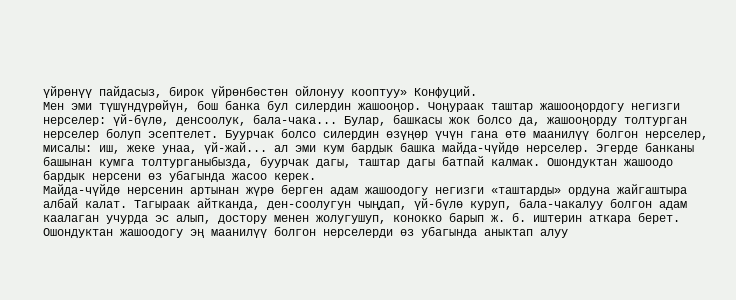үйрөнүү пайдасыз, бирок үйрөнбөстөн ойлонуу кооптуу» Конфуций.
Мен эми түшүндүрөйүн, бош банка бул силердин жашооңор. Чоңураак таштар жашооңордогу негизги нерселер: үй-бүлө, денсоолук, бала-чака... Булар, башкасы жок болсо да, жашооңорду толтурган нерселер болуп эсептелет. Буурчак болсо силердин өзүңөр үчүн гана өтө маанилүү болгон нерселер, мисалы: иш, жеке унаа, үй-жай... ал эми кум бардык башка майда-чүйдө нерселер. Эгерде банканы башынан кумга толтурганыбызда, буурчак дагы, таштар дагы батпай калмак. Ошондуктан жашоодо бардык нерсени өз убагында жасоо керек.
Майда-чүйдө нерсенин артынан жүрө берген адам жашоодогу негизги «таштарды» ордуна жайгаштыра албай калат. Тагыраак айтканда, ден-соолугун чыңдап, үй-бүлө куруп, бала-чакалуу болгон адам каалаган учурда эс алып, достору менен жолугушуп, конокко барып ж. б. иштерин аткара берет. Ошондуктан жашоодогу эң маанилүү болгон нерселерди өз убагында аныктап алуу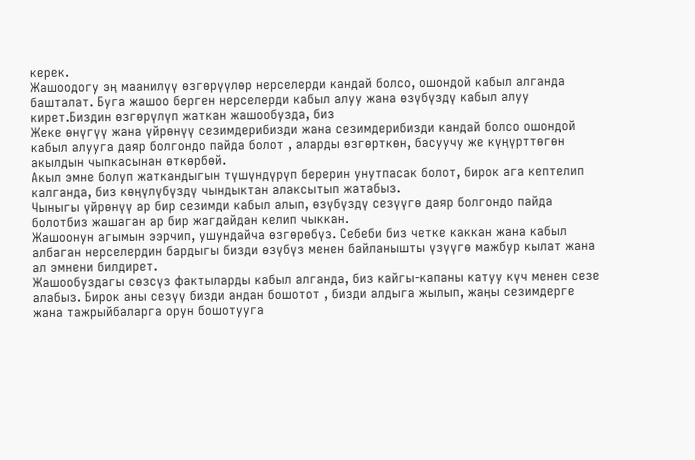керек.
Жашоодогу эң маанилүү өзгөрүүлөр нерселерди кандай болсо, ошондой кабыл алганда башталат. Буга жашоо берген нерселерди кабыл алуу жана өзүбүздү кабыл алуу кирет.Биздин өзгөрүлүп жаткан жашообузда, биз
Жеке өнүгүү жана үйрөнүү сезимдерибизди жана сезимдерибизди кандай болсо ошондой кабыл алууга даяр болгондо пайда болот , аларды өзгөрткөн, басуучу же күңүрттөгөн акылдын чыпкасынан өткөрбөй.
Акыл эмне болуп жаткандыгын түшүндүрүп берерин унутпасак болот, бирок ага кептелип калганда, биз көңүлүбүздү чындыктан алаксытып жатабыз.
Чыныгы үйрөнүү ар бир сезимди кабыл алып, өзүбүздү сезүүгө даяр болгондо пайда болотбиз жашаган ар бир жагдайдан келип чыккан.
Жашоонун агымын ээрчип, ушундайча өзгөрөбүз. Себеби биз четке каккан жана кабыл албаган нерселердин бардыгы бизди өзүбүз менен байланышты үзүүгө мажбур кылат жана ал эмнени билдирет.
Жашообуздагы сөзсүз фактыларды кабыл алганда, биз кайгы-капаны катуу күч менен сезе алабыз. Бирок аны сезүү бизди андан бошотот , бизди алдыга жылып, жаңы сезимдерге жана тажрыйбаларга орун бошотууга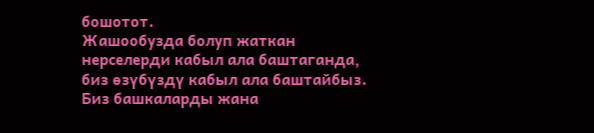бошотот.
Жашообузда болуп жаткан нерселерди кабыл ала баштаганда, биз өзүбүздү кабыл ала баштайбыз. Биз башкаларды жана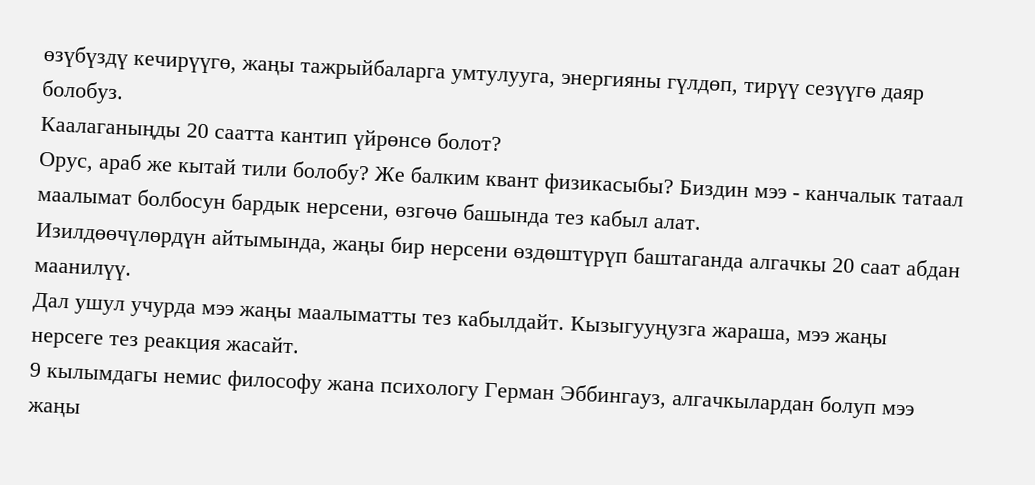өзүбүздү кечирүүгө, жаңы тажрыйбаларга умтулууга, энергияны гүлдөп, тирүү сезүүгө даяр болобуз.
Каалаганыңды 20 саатта кантип үйрөнсө болот?
Орус, араб же кытай тили болобу? Же балким квант физикасыбы? Биздин мээ - канчалык татаал маалымат болбосун бардык нерсени, өзгөчө башында тез кабыл алат.
Изилдөөчүлөрдүн айтымында, жаңы бир нерсени өздөштүрүп баштаганда алгачкы 20 саат абдан маанилүү.
Дал ушул учурда мээ жаңы маалыматты тез кабылдайт. Кызыгууңузга жараша, мээ жаңы нерсеге тез реакция жасайт.
9 кылымдагы немис философу жана психологу Герман Эббингауз, алгачкылардан болуп мээ жаңы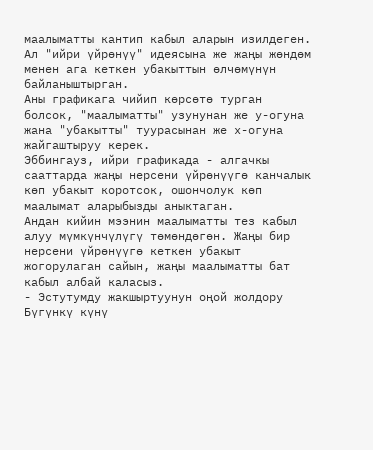маалыматты кантип кабыл аларын изилдеген.
Ал "ийри үйрөнүү" идеясына же жаңы жөндөм менен ага кеткен убакыттын өлчөмүнүн байланыштырган.
Аны графикага чийип көрсөтө турган болсок, "маалыматты" узунунан же у-огуна жана "убакытты" туурасынан же х-огуна жайгаштыруу керек.
Эббингауз, ийри графикада - алгачкы сааттарда жаңы нерсени үйрөнүүгө канчалык көп убакыт коротсок, ошончолук көп маалымат аларыбызды аныктаган.
Андан кийин мээнин маалыматты тез кабыл алуу мүмкүнчүлүгү төмөндөгөн. Жаңы бир нерсени үйрөнүүгө кеткен убакыт жогорулаган сайын, жаңы маалыматты бат кабыл албай каласыз.
- Эстутумду жакшыртуунун оңой жолдору
Бүгүнкү күнү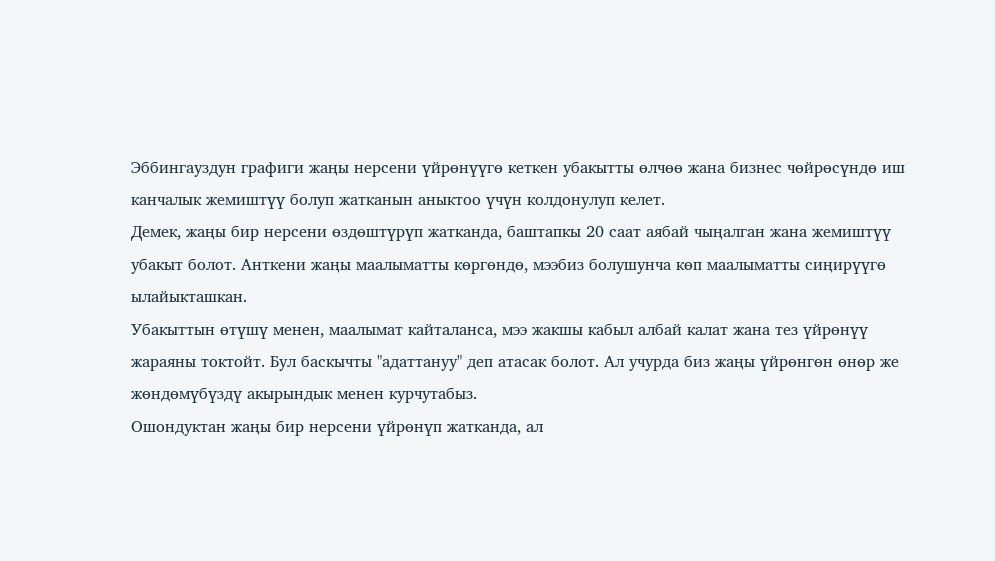Эббингауздун графиги жаңы нерсени үйрөнүүгө кеткен убакытты өлчөө жана бизнес чөйрөсүндө иш канчалык жемиштүү болуп жатканын аныктоо үчүн колдонулуп келет.
Демек, жаңы бир нерсени өздөштүрүп жатканда, баштапкы 20 саат аябай чыңалган жана жемиштүү убакыт болот. Анткени жаңы маалыматты көргөндө, мээбиз болушунча көп маалыматты сиңирүүгө ылайыкташкан.
Убакыттын өтүшү менен, маалымат кайталанса, мээ жакшы кабыл албай калат жана тез үйрөнүү жараяны токтойт. Бул баскычты "адаттануу" деп атасак болот. Ал учурда биз жаңы үйрөнгөн өнөр же жөндөмүбүздү акырындык менен курчутабыз.
Ошондуктан жаңы бир нерсени үйрөнүп жатканда, ал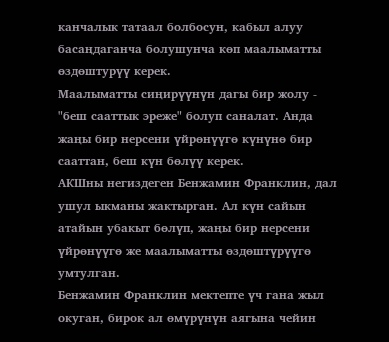канчалык татаал болбосун, кабыл алуу басаңдаганча болушунча көп маалыматты өздөштурүү керек.
Маалыматты сиңирүүнүн дагы бир жолу - "беш сааттык эреже" болуп саналат. Анда жаңы бир нерсени үйрөнүүгө күнүнө бир сааттан, беш күн бөлүү керек.
АКШны негиздеген Бенжамин Франклин, дал ушул ыкманы жактырган. Ал күн сайын атайын убакыт бөлүп, жаңы бир нерсени үйрөнүүгө же маалыматты өздөштүрүүгө умтулган.
Бенжамин Франклин мектепте үч гана жыл окуган, бирок ал өмүрүнүн аягына чейин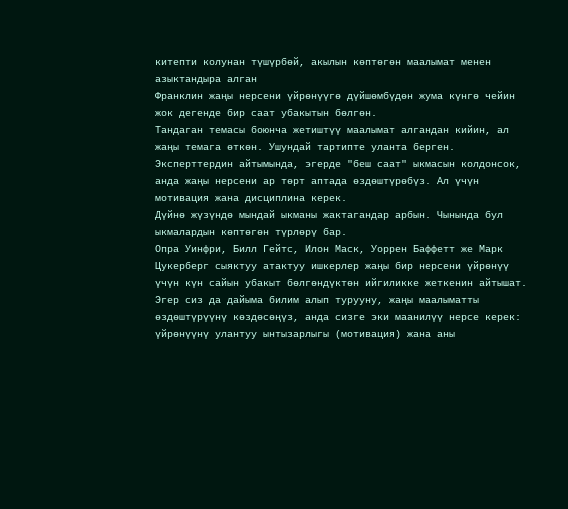китепти колунан түшүрбөй, акылын көптөгөн маалымат менен азыктандыра алган
Франклин жаңы нерсени үйрөнүүгө дүйшөмбүдөн жума күнгө чейин жок дегенде бир саат убакытын бөлгөн.
Тандаган темасы боюнча жетиштүү маалымат алгандан кийин, ал жаңы темага өткөн. Ушундай тартипте уланта берген.
Эксперттердин айтымында, эгерде "беш саат" ыкмасын колдонсок, анда жаңы нерсени ар төрт аптада өздөштүрөбүз. Ал үчүн мотивация жана дисциплина керек.
Дүйнө жүзүндө мындай ыкманы жактагандар арбын. Чынында бул ыкмалардын көптөгөн түрлөрү бар.
Опра Уинфри, Билл Гейтс, Илон Маск, Уоррен Баффетт же Марк Цукерберг сыяктуу атактуу ишкерлер жаңы бир нерсени үйрөнүү үчүн күн сайын убакыт бөлгөндүктөн ийгиликке жеткенин айтышат.
Эгер сиз да дайыма билим алып турууну, жаңы маалыматты өздөштүрүүнү көздөсөңүз, анда сизге эки маанилүү нерсе керек: үйрөнүүнү улантуу ынтызарлыгы (мотивация) жана аны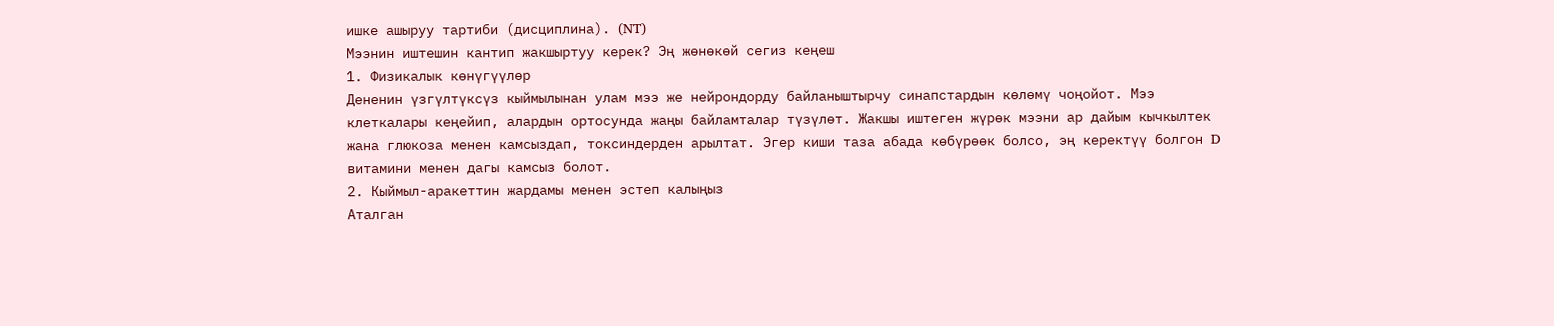ишке ашыруу тартиби (дисциплина). (NT)
Мээнин иштешин кантип жакшыртуу керек? Эң жөнөкөй сегиз кеңеш
1. Физикалык көнүгүүлөр
Дененин үзгүлтүксүз кыймылынан улам мээ же нейрондорду байланыштырчу синапстардын көлөмү чоңойот. Мээ клеткалары кеңейип, алардын ортосунда жаңы байламталар түзүлөт. Жакшы иштеген жүрөк мээни ар дайым кычкылтек жана глюкоза менен камсыздап, токсиндерден арылтат. Эгер киши таза абада көбүрөөк болсо, эң керектүү болгон D витамини менен дагы камсыз болот.
2. Кыймыл-аракеттин жардамы менен эстеп калыңыз
Аталган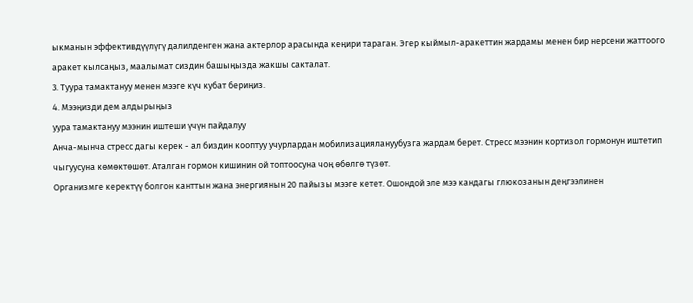ыкманын эффективдүүлүгү далилденген жана актерлор арасында кеңири тараган. Эгер кыймыл-аракеттин жардамы менен бир нерсени жаттоого аракет кылсаңыз, маалымат сиздин башыңызда жакшы сакталат.
3. Туура тамактануу менен мээге күч кубат бериңиз.
4. Мээңизди дем алдырыңыз
уура тамактануу мээнин иштеши үчүн пайдалуу
Анча-мынча стресс дагы керек - ал биздин кооптуу учурлардан мобилизациялануубузга жардам берет. Стресс мээнин кортизол гормонун иштетип чыгуусуна көмөктөшөт. Аталган гормон кишинин ой топтоосуна чоң өбөлгө түзөт.
Организмге керектүү болгон канттын жана энергиянын 20 пайызы мээге кетет. Ошондой эле мээ кандагы глюкозанын деңгээлинен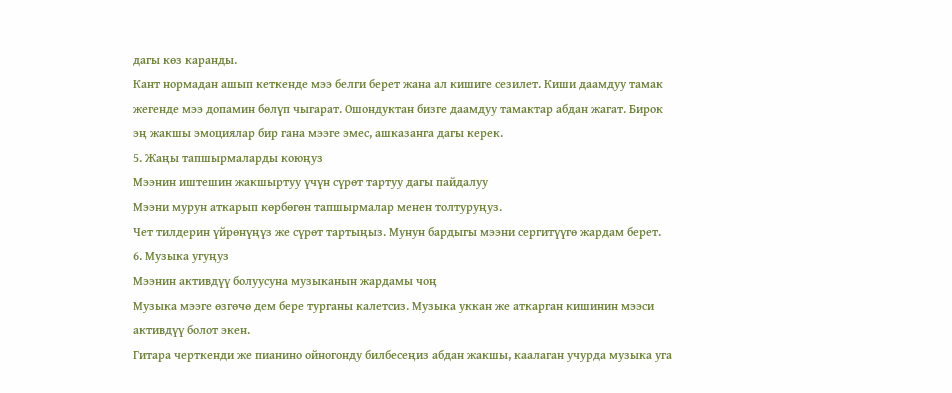дагы көз каранды.
Кант нормадан ашып кеткенде мээ белги берет жана ал кишиге сезилет. Киши даамдуу тамак жегенде мээ допамин бөлүп чыгарат. Ошондуктан бизге даамдуу тамактар абдан жагат. Бирок эң жакшы эмоциялар бир гана мээге эмес, ашказанга дагы керек.
5. Жаңы тапшырмаларды коюңуз
Мээнин иштешин жакшыртуу үчүн сүрөт тартуу дагы пайдалуу
Мээни мурун аткарып көрбөгөн тапшырмалар менен толтуруңуз.
Чет тилдерин үйрөнүңүз же сүрөт тартыңыз. Мунун бардыгы мээни сергитүүгө жардам берет.
6. Музыка угуңуз
Мээнин активдүү болуусуна музыканын жардамы чоң
Музыка мээге өзгөчө дем бере турганы калетсиз. Музыка уккан же аткарган кишинин мээси активдүү болот экен.
Гитара черткенди же пианино ойногонду билбесеңиз абдан жакшы, каалаган учурда музыка уга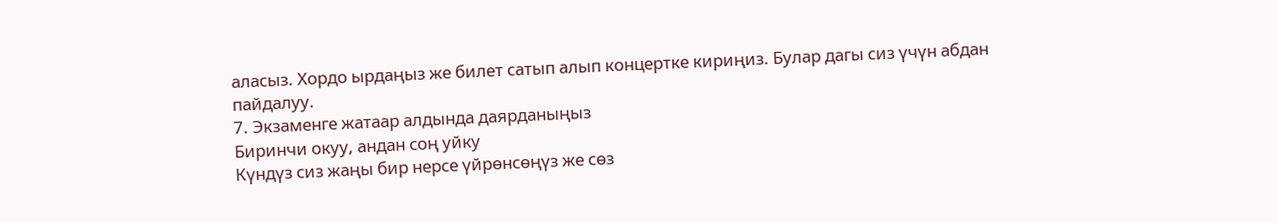аласыз. Хордо ырдаңыз же билет сатып алып концертке кириңиз. Булар дагы сиз үчүн абдан пайдалуу.
7. Экзаменге жатаар алдында даярданыңыз
Биринчи окуу, андан соң уйку
Күндүз сиз жаңы бир нерсе үйрөнсөңүз же сөз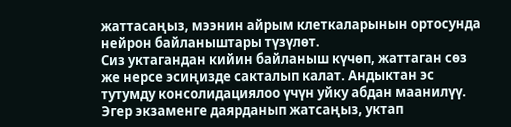жаттасаңыз, мээнин айрым клеткаларынын ортосунда нейрон байланыштары түзүлөт.
Сиз уктагандан кийин байланыш күчөп, жаттаган сөз же нерсе эсиңизде сакталып калат. Андыктан эс тутумду консолидациялоо үчүн уйку абдан маанилүү.
Эгер экзаменге даярданып жатсаңыз, уктап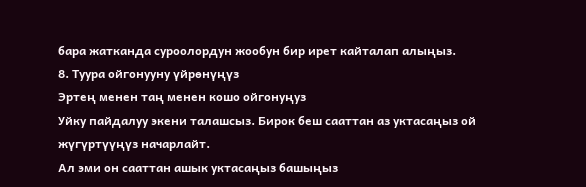бара жатканда суроолордун жообун бир ирет кайталап алыңыз.
8. Туура ойгонууну үйрөнүңүз
Эртең менен таң менен кошо ойгонуңуз
Уйку пайдалуу экени талашсыз. Бирок беш сааттан аз уктасаңыз ой жүгүртүүңүз начарлайт.
Ал эми он сааттан ашык уктасаңыз башыңыз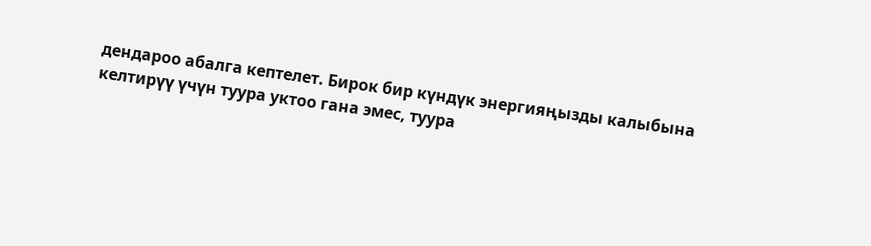дендароо абалга кептелет. Бирок бир күндүк энергияңызды калыбына келтирүү үчүн туура уктоо гана эмес, туура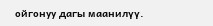ойгонуу дагы маанилүү.